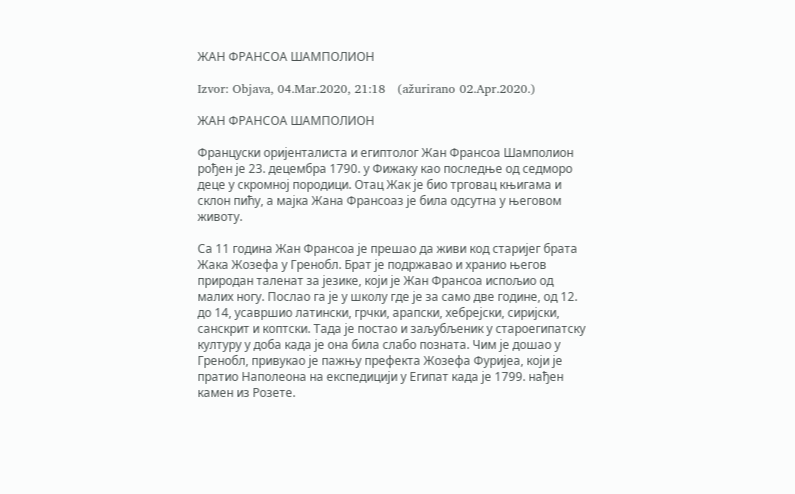ЖАН ФРАНСОА ШАМПОЛИОН

Izvor: Objava, 04.Mar.2020, 21:18   (ažurirano 02.Apr.2020.)

ЖАН ФРАНСОА ШАМПОЛИОН

Француски оријенталиста и египтолог Жан Франсоа Шамполион рођен је 23. децембра 1790. у Фижаку као последње од седморо деце у скромној породици. Отац Жак је био трговац књигама и склон пићу, а мајка Жана Франсоаз је била одсутна у његовом животу.

Са 11 година Жан Франсоа је прешао да живи код старијег брата Жака Жозефа у Гренобл. Брат је подржавао и хранио његов природан таленат за језике, који је Жан Франсоа испољио од малих ногу. Послао га је у школу где је за само две године, од 12. до 14, усавршио латински, грчки, арапски, хебрејски, сиријски, санскрит и коптски. Тада је постао и заљубљеник у староегипатску културу у доба када је она била слабо позната. Чим је дошао у Гренобл, привукао је пажњу префекта Жозефа Фуријеа, који је пратио Наполеона на експедицији у Египат када је 1799. нађен камен из Розете.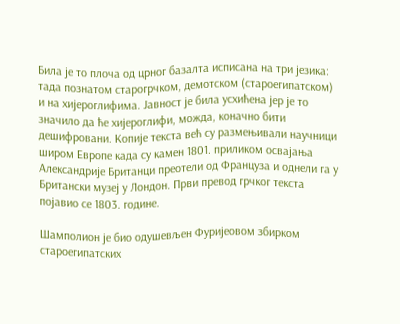Била је то плоча од црног базалта исписана на три језика: тада познатом старогрчком, демотском (староегипатском) и на хијероглифима. Јавност је била усхићена јер је то значило да ће хијероглифи, можда, коначно бити дешифровани. Копије текста већ су размењивали научници широм Европе када су камен 1801. приликом освајања Александрије Британци преотели од Француза и однели га у Британски музеј у Лондон. Први превод грчког текста појавио се 1803. године.

Шамполион је био одушевљен Фуријеовом збирком староегипатских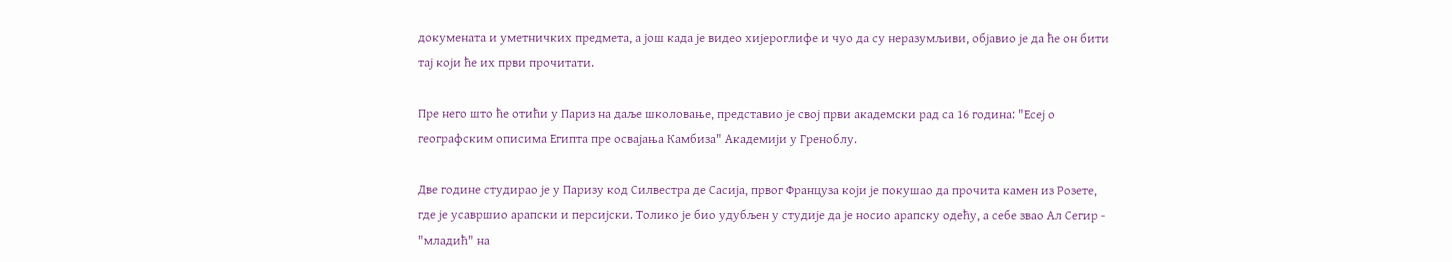докумената и уметничких предмета, а још када је видео хијероглифе и чуо да су неразумљиви, објавио је да ће он бити тај који ће их први прочитати.

Пре него што ће отићи у Париз на даље школовање, представио је свој први академски рад са 16 година: "Есеј о географским описима Египта пре освајања Камбиза" Академији у Греноблу.

Две године студирао је у Паризу код Силвестра де Сасија, првог Француза који је покушао да прочита камен из Розете, где је усавршио арапски и персијски. Толико је био удубљен у студије да је носио арапску одећу, а себе звао Ал Сегир - "младић" на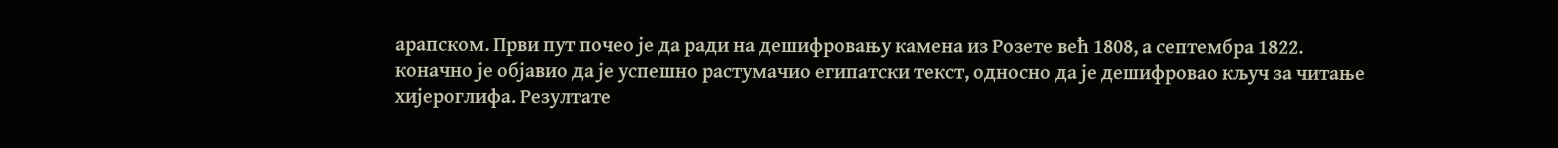арапском. Први пут почео је да ради на дешифровању камена из Розете већ 1808, а септембра 1822. коначно је објавио да је успешно растумачио египатски текст, односно да је дешифровао кључ за читање хијероглифа. Резултате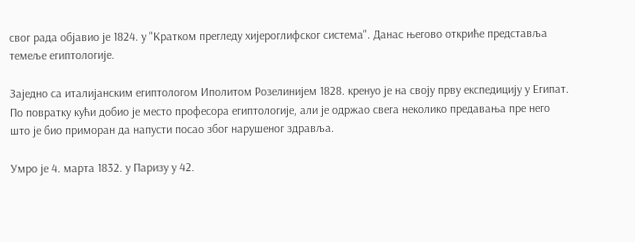свог рада објавио је 1824. у "Кратком прегледу хијероглифског система". Данас његово откриће представља темеље египтологије.

Заједно са италијанским египтологом Иполитом Розелинијем 1828. кренуо је на своју прву експедицију у Египат. По повратку кући добио је место професора египтологије, али је одржао свега неколико предавања пре него што је био приморан да напусти посао због нарушеног здравља.

Умро је 4. марта 1832. у Паризу у 42.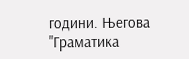години. Његова "Граматика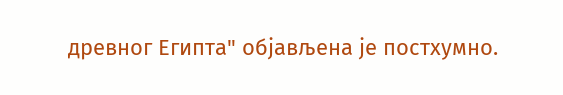древног Египта" објављена је постхумно.